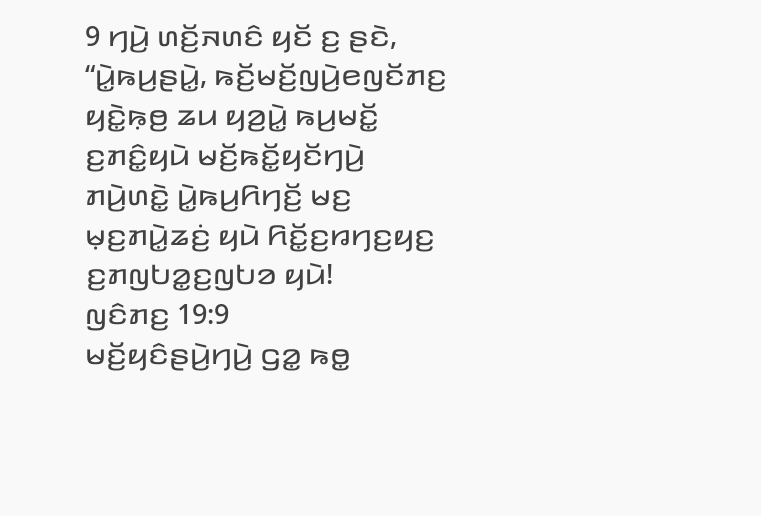9 ꤚꤣꤧ꤬ ꤛꤢꤩ꤬ꤏꤛꤢꤨ ꤟꤢꤩ ꤢ꤬ ꤔꤢꤧ, “ꤣꤧ꤭ꤒꤣ꤬ꤔꤣꤧ꤭, ꤒꤢꤩ꤬ꤗꤢꤩ꤬ꤜꤣꤧ꤬ꤕꤜꤢꤩꤊꤢ꤬ ꤟꤢꤧ꤭ꤒ꤫ꤥ꤬ ꤘꤣ ꤟꤤ꤬ꤣꤧ꤭ ꤒꤣ꤬ꤗꤢꤩ꤭ ꤢ꤬ꤊꤢꤨ꤭ꤟꤣꤧ ꤗꤢꤩ꤬ꤒꤢꤩ꤭ꤟꤢꤩꤚꤣꤧ꤬ ꤊꤣꤧ꤬ꤛꤢꤧ꤭ ꤣꤧ꤭ꤒꤣ꤬ꤖꤚꤢꤩ꤬ ꤗꤢ꤬ ꤗ꤫ꤢ꤬ꤊꤣꤧ꤭ꤘꤢꤦ꤬ ꤟꤣꤧ ꤖꤢꤩ꤭ꤢ꤬ꤙꤚꤢ꤬ꤟꤢ꤬ ꤢ꤬ꤊꤜꤝꤤ꤭ꤢ꤬ꤜꤝꤤ ꤟꤣꤧ!
ꤜꤢꤨꤊꤢ꤬ 19:9
ꤗꤢꤩ꤬ꤟꤢꤨꤔꤣꤧ꤬ꤚꤣꤧ꤬ ꤞꤤ꤭ ꤒꤥ꤭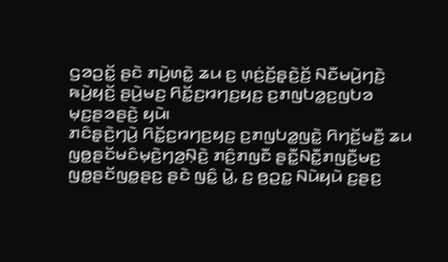ꤞꤤꤑꤢꤩ꤭ ꤔꤢꤧ ꤊꤣꤧ꤬ꤛꤢꤧ꤭ ꤘꤣ ꤢ꤬ ꤛ꤫ꤢꤦ꤬ꤢꤩ꤬ꤔ꤫ꤢꤧ꤬ꤢꤩ꤬ ꤡꤢꤪꤗꤣꤧ꤬ꤚꤢꤧ꤬ ꤒꤣꤧ꤬ꤟꤢꤩ꤬ ꤔꤣꤧ꤬ꤗꤢ꤬ ꤖꤢꤩ꤭ꤢ꤬ꤙꤚꤢ꤬ꤟꤢ꤬ ꤢ꤬ꤊꤜꤝꤤ꤭ꤢ꤬ꤜꤝꤤ ꤗ꤫ꤢ꤬ꤔꤤꤔꤢꤧ꤬ ꤟꤣꤧ꤯
ꤊꤢꤨꤔ꤫ꤢꤧ꤬ꤚꤣꤧ꤬ ꤖꤢꤩ꤭ꤢ꤬ꤙꤚꤢ꤬ꤟꤢ꤬ ꤢ꤬ꤊꤜꤝꤤ꤭ꤜꤢꤧ꤭ ꤖꤚꤢꤩ꤬ꤗꤢꤪ꤬ ꤘꤣ ꤜꤥ꤭ꤔꤢꤩꤗꤢꤨꤗ꤫ꤢꤧ꤬ꤚꤤ꤬ꤡ꤫ꤢꤧ꤬ ꤊꤢꤨ꤬ꤊꤜꤢꤪ ꤔꤢꤪ꤭ꤡꤢꤪ꤭ꤊꤜꤢꤪ꤬ꤗꤢ꤬ ꤜꤥ꤭ꤔꤢꤩꤜꤥ꤭ꤔꤢ꤬ ꤔꤢꤧ ꤜꤢꤨ꤭ ꤣꤧ꤭, ꤢ꤬ ꤥ꤬ꤑꤢ꤭ ꤡꤣꤧꤟꤣꤧ ꤢ꤬ꤔꤢ꤬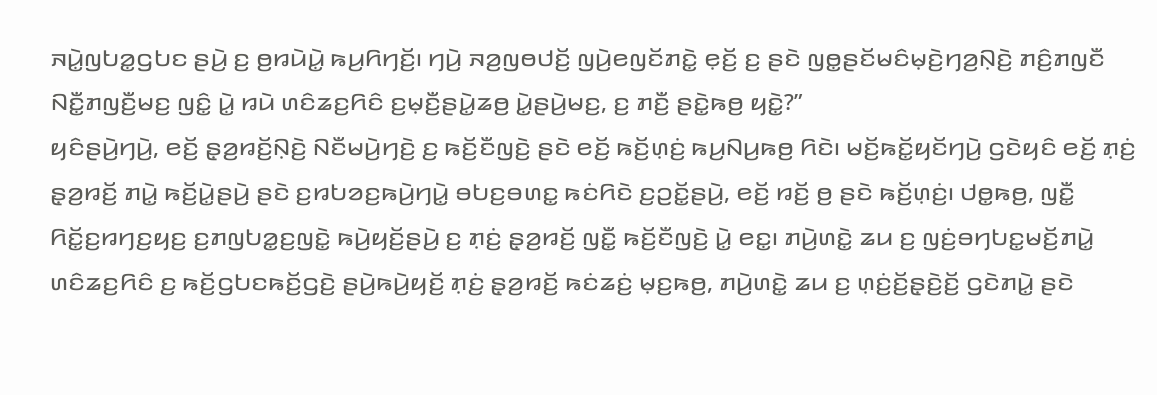ꤏꤣꤧ꤭ꤜꤝꤤ꤭ꤞꤝꤢ ꤔꤣꤧ꤬ ꤢ꤬ ꤥ꤬ꤙꤣꤧꤣꤧ꤭ ꤒꤣ꤬ꤖꤚꤢꤩ꤬꤯ ꤚꤣꤧ꤬ ꤏꤤ꤬ꤜꤥꤓꤢꤩ꤬ ꤜꤣꤧ꤬ꤕꤜꤢꤩꤊꤢꤧ꤭ ꤕ꤫ꤢꤩ꤬ ꤢ꤬ ꤔꤢꤧ ꤜꤥ꤭ꤔꤢꤩꤗꤢꤨꤗ꤫ꤢꤧ꤬ꤚꤤ꤬ꤡ꤫ꤢꤧ꤬ ꤊꤢꤨ꤬ꤊꤜꤢꤪ ꤡꤢꤪ꤭ꤊꤜꤢꤪ꤬ꤗꤢ꤬ ꤜꤢꤨ꤭ ꤣꤧ꤭ ꤙꤣꤧ ꤛꤢꤨꤘꤢ꤬ꤖꤢꤨ ꤢ꤬ꤗ꤫ꤢꤪ꤬ꤔꤣꤧ꤭ꤘꤥ꤬ ꤣꤧ꤭ꤔꤣꤧ꤬ꤗꤢ꤬, ꤢ꤬ ꤊꤢꤪ꤬ ꤔꤢꤧ꤭ꤒꤥ꤬ ꤟꤢꤧ꤭?”
ꤟꤢꤨꤔꤣꤧ꤬ꤚꤣꤧ꤬, ꤕꤢꤩ꤬ ꤔ꤫ꤤ꤬ꤙꤢꤩ꤬ꤡ꤫ꤢꤧ꤬ ꤡꤢꤪꤗꤣꤧ꤬ꤚꤢꤧ꤬ ꤢ꤬ ꤒꤢꤩ꤬ꤢꤪꤜꤢꤧ꤬ ꤔꤢꤧ ꤕꤢꤩ꤬ ꤒꤢꤩ꤬ꤛ꤫ꤢꤦ꤬ ꤒꤣ꤬ꤡꤣ꤬ꤒꤥ꤬ ꤖꤢꤧ꤯ ꤗꤢꤩ꤬ꤒꤢꤩ꤭ꤟꤢꤩꤚꤣꤧ꤬ ꤞꤢꤧꤟꤢꤨ ꤕꤢꤩ꤬ ꤊ꤫ꤢꤦ꤬ ꤔ꤫ꤤ꤬ꤙꤢꤩ꤬ ꤊꤣꤧ꤭ ꤒꤢꤩ꤬ꤣꤧ꤭ꤔꤣꤧ꤬ ꤔꤢꤧ ꤢ꤬ꤙꤝꤤꤢ꤬ꤒꤣꤧ꤬ꤚꤣꤧ꤭ ꤋꤝꤢ꤬ꤋꤛꤢ꤭ ꤒꤢꤦꤖꤢꤧ ꤢ꤬ꤑꤢꤩ꤭ꤔꤣꤧ꤬, ꤕꤢꤩ꤬ ꤙꤢꤩ꤬ ꤥ꤬ ꤔꤢꤧ ꤒꤢꤩ꤬ꤛ꤫ꤢꤦ꤬꤯ ꤓꤥ꤭ꤒꤥ꤬, ꤜꤢꤪ꤭ ꤖꤢꤩ꤭ꤢ꤬ꤙꤚꤢ꤬ꤟꤢ꤬ ꤢ꤬ꤊꤜꤝꤤ꤭ꤢ꤬ꤜꤢꤧ꤭ ꤒꤣꤧ꤬ꤟꤢꤩ꤬ꤔꤣꤧ꤬ ꤢ꤬ ꤊ꤫ꤢꤦ꤬ ꤔ꤫ꤤ꤬ꤙꤢꤩ꤬ ꤜꤢꤪ꤭ ꤒꤢꤩ꤬ꤢꤪꤜꤢꤧ꤬ ꤣꤧ꤭ ꤕꤢ꤭꤯ ꤊꤣꤧ꤬ꤛꤢꤧ꤭ ꤘꤣ ꤢ꤬ ꤜꤢꤦ꤬ꤋꤚꤝꤢ꤭ꤗꤢꤩ꤬ꤊꤣꤧ꤭ ꤛꤢꤨꤘꤢ꤬ꤖꤢꤨ ꤢ꤬ ꤒꤢꤩ꤬ꤞꤝꤢꤒꤢꤩ꤬ꤞꤢꤧ꤬ ꤔꤣꤧ꤬ꤒꤣꤧ꤬ꤟꤢꤩ꤬ ꤊ꤫ꤢꤦ꤬ ꤔ꤫ꤤ꤬ꤙꤢꤩ꤬ ꤒꤢꤦꤘꤢꤦ꤬ ꤗ꤫ꤢ꤬ꤒꤥ꤬, ꤊꤣꤧ꤬ꤛꤢꤧ꤭ ꤘꤣ ꤢ꤬ ꤛ꤫ꤢꤦ꤬ꤢꤩ꤬ꤔ꤫ꤢꤧ꤬ꤢꤩ꤬ ꤞꤢꤧꤊꤣꤧ꤭ ꤔꤢꤧ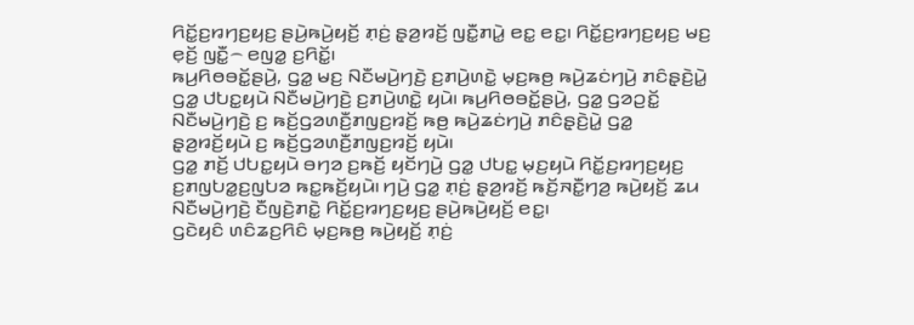ꤖꤢꤩ꤭ꤢ꤬ꤙꤚꤢ꤬ꤟꤢ꤬ ꤔꤣꤧ꤬ꤒꤣꤧ꤬ꤟꤢꤩ꤬ ꤊ꤫ꤢꤦ꤬ ꤔ꤫ꤤ꤬ꤙꤢꤩ꤬ ꤜꤢꤪ꤭ꤊꤣꤧ꤭ ꤕꤢ꤭ ꤕꤢ꤭꤯ ꤖꤢꤩ꤭ꤢ꤬ꤙꤚꤢ꤬ꤟꤢ꤬ ꤗꤢ꤬ ꤕ꤫ꤢꤩ꤬ ꤜꤢꤪ꤭꤮ ꤕꤜꤤ꤭ ꤢ꤬ꤖꤢꤩ꤭꤯
ꤒꤣ꤬ꤖꤥꤋꤢꤩ꤭ꤔꤣꤧ꤬, ꤞꤤ꤭ ꤗꤢ꤬ ꤡꤢꤪꤗꤣꤧ꤬ꤚꤢꤧ꤬ ꤢ꤬ꤊꤣꤧ꤬ꤛꤢꤧ꤭ ꤗ꤫ꤢ꤬ꤒꤥ꤬ ꤒꤣꤧ꤬ꤘꤢꤦꤚꤣꤧ꤬ ꤊꤢꤨꤔ꤫ꤢꤧ꤬ꤣꤧ꤭ ꤞꤤ꤭ ꤓꤝꤢ꤭ꤟꤣꤧ ꤡꤢꤪꤗꤣꤧ꤬ꤚꤢꤧ꤬ ꤢ꤬ꤊꤣꤧ꤬ꤛꤢꤧ꤭ ꤟꤣꤧ꤯ ꤒꤣ꤬ꤖꤥꤋꤢꤩ꤭ꤔꤣꤧ꤬, ꤞꤤ꤭ ꤞꤤꤑꤢꤩ꤭ ꤡꤢꤪꤗꤣꤧ꤬ꤚꤢꤧ꤬ ꤢ꤬ ꤒꤢꤩ꤬ꤞꤤꤛꤢꤪ꤬ꤊꤜꤢ꤬ꤙꤢꤩ꤬ ꤒꤥ꤬ ꤒꤣꤧ꤬ꤘꤢꤦꤚꤣꤧ꤬ ꤊꤢꤨꤔ꤫ꤢꤧ꤬ꤣꤧ꤭ ꤞꤤ꤭ ꤔ꤫ꤤ꤬ꤙꤢꤩ꤬ꤟꤣꤧ ꤢ꤬ ꤒꤢꤩ꤬ꤞꤤꤛꤢꤪ꤬ꤊꤜꤢ꤬ꤙꤢꤩ꤬ ꤟꤣꤧ꤯
ꤞꤤ꤭ ꤊꤢꤩ꤬ ꤓꤝꤢ꤭ꤟꤣꤧ ꤋꤚꤤ ꤢ꤬ꤒꤢꤩ꤬ ꤟꤢꤩꤚꤣꤧ꤬ ꤞꤤ꤭ ꤓꤝꤢ꤭ ꤗ꤫ꤢ꤬ꤟꤣꤧ ꤖꤢꤩ꤭ꤢ꤬ꤙꤚꤢ꤬ꤟꤢ꤬ ꤢ꤬ꤊꤜꤝꤤ꤭ꤢ꤬ꤜꤝꤤ ꤒꤢ꤭ꤒꤢꤩ꤬ꤟꤣꤧ꤯ ꤚꤣꤧ꤬ ꤞꤤ꤭ ꤊ꤫ꤢꤦ꤬ ꤔ꤫ꤤ꤬ꤙꤢꤩ꤬ ꤒꤢꤩ꤬ꤏꤢꤪ꤭ꤚꤤ꤬ ꤒꤣꤧ꤬ꤟꤢꤩ꤬ ꤘꤣ ꤡꤢꤪꤗꤣꤧ꤬ꤚꤢꤧ꤬ ꤢꤪꤜꤢꤧ꤬ꤊꤢꤧ꤭ ꤖꤢꤩ꤭ꤢ꤬ꤙꤚꤢ꤬ꤟꤢ꤬ ꤔꤣꤧ꤬ꤒꤣꤧ꤬ꤟꤢꤩ꤬ ꤕꤢ꤭꤯
ꤞꤢꤧꤟꤢꤨ ꤛꤢꤨꤘꤢ꤬ꤖꤢꤨ ꤗ꤫ꤢ꤬ꤒꤥ꤬ ꤒꤣꤧ꤬ꤟꤢꤩ꤬ ꤊ꤫ꤢꤦ꤬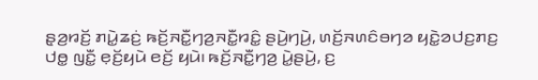ꤔ꤫ꤤ꤬ꤙꤢꤩ꤬ ꤊꤣꤧ꤭ꤘꤢꤦ꤬ ꤒꤢꤩ꤬ꤏꤢꤪ꤭ꤚꤤ꤬ꤏꤢꤪ꤭ꤙꤢꤨ꤭ ꤔꤣꤧ꤬ꤚꤣꤧ꤬, ꤛꤢꤩ꤬ꤏꤛꤢꤨꤋꤚꤤ ꤟꤢꤧ꤭ꤤꤓꤢ꤬ꤊꤢ꤬ ꤓꤥ꤭ ꤜꤢꤪ꤭ ꤕ꤫ꤢꤩ꤬ꤟꤣꤧ ꤕꤢꤩ꤬ ꤟꤣꤧ꤯ ꤒꤢꤩ꤬ꤏꤢꤪ꤭ꤚꤤ꤬ ꤣꤧ꤭ꤔꤣꤧ꤬, ꤢ꤬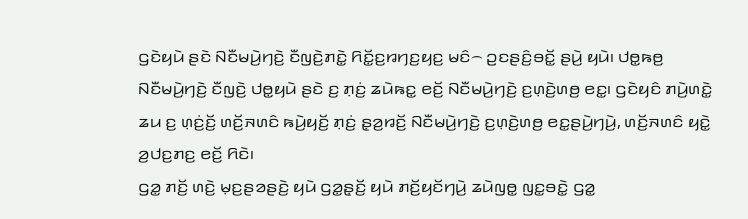ꤞꤢꤧꤟꤣꤧ ꤔꤢꤧ ꤡꤢꤪꤗꤣꤧ꤬ꤚꤢꤧ꤬ ꤢꤪꤜꤢꤧ꤬ꤊꤢꤧ꤭ ꤖꤢꤩ꤭ꤢ꤬ꤙꤚꤢ꤬ꤟꤢ꤬ ꤗꤢꤨ꤮ ꤑꤢꤔꤢꤨ꤬ꤋꤢꤩ꤭ ꤔꤣꤧ꤬ ꤟꤣꤧ꤯ ꤓꤥ꤭ꤒꤥ꤬ ꤡꤢꤪꤗꤣꤧ꤬ꤚꤢꤧ꤬ ꤢꤪꤜꤢꤧ꤬ ꤓꤥ꤭ꤟꤣꤧ ꤔꤢꤧ ꤢ꤬ ꤊ꤫ꤢꤦ꤬ ꤘꤣꤧꤒꤢ꤭ ꤕꤢꤩ꤬ ꤡꤢꤪꤗꤣꤧ꤬ꤚꤢꤧ꤬ ꤢ꤬ꤛ꤫ꤢꤧ꤬ꤛꤥ꤬ ꤕꤢ꤭꤯ ꤞꤢꤧꤟꤢꤨ ꤊꤣꤧ꤬ꤛꤢꤧ꤭ ꤘꤣ ꤢ꤬ ꤛ꤫ꤢꤦ꤬ꤢꤩ꤬ ꤛꤢꤩ꤬ꤏꤛꤢꤨ ꤒꤣꤧ꤬ꤟꤢꤩ꤬ ꤊ꤫ꤢꤦ꤬ ꤔ꤫ꤤ꤬ꤙꤢꤩ꤬ ꤡꤢꤪꤗꤣꤧ꤬ꤚꤢꤧ꤬ ꤢ꤬ꤛ꤫ꤢꤧ꤬ꤛꤥ꤬ ꤕꤢ꤭ꤔꤣꤧ꤬ꤚꤣꤧ꤬, ꤛꤢꤩ꤬ꤏꤛꤢꤨ ꤟꤢꤧ꤭ ꤤ꤬ꤓꤢ꤬ꤊꤢ꤬ ꤕꤢꤩ꤬ ꤖꤢꤧ꤯
ꤞꤤ꤭ ꤊꤢꤩ꤬ ꤛꤢꤧ꤬ ꤗ꤫ꤢ꤬ꤔꤤꤔꤢꤧ꤬ ꤟꤣꤧ ꤞꤤ꤭ꤔ꤫ꤢꤩ꤬ ꤟꤣꤧ ꤊꤢꤩ꤬ꤟꤢꤩꤚꤣꤧ꤬ ꤘꤣꤧꤜꤥ꤭ ꤜꤢ꤭ꤋꤢꤧ꤭ ꤞꤤ꤭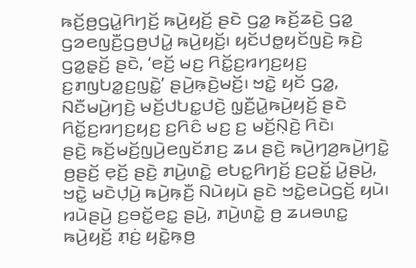ꤒꤢꤩ꤬ꤥ꤬ꤞꤣꤧ꤭ꤖꤚꤢꤩ꤬ ꤒꤣꤧ꤬ꤟꤢꤩ꤬ ꤔꤢꤧ ꤞꤤ꤭ ꤒꤢꤩ꤬ꤘꤢꤧ꤬ ꤞꤤ꤭ ꤞꤤꤕꤜꤢꤪ꤬ꤞꤥ꤬ꤓꤣꤧ꤭ ꤒꤣꤧ꤬ꤟꤢꤩ꤬꤯ ꤟꤢꤩꤓꤥ꤭ꤟꤢꤩꤜꤢꤧ꤬ ꤒ꤫ꤢꤧ꤬ ꤞꤤ꤭ꤔ꤫ꤢꤩ꤬ ꤔꤢꤧ, ‘ꤕꤢꤩ꤬ ꤗꤢ꤬ ꤖꤢꤩ꤭ꤢ꤬ꤙꤚꤢ꤬ꤟꤢ꤬ ꤢ꤬ꤊꤜꤝꤤ꤭ꤢ꤬ꤜꤢꤧ꤭’ ꤔꤣꤧ꤬ꤒ꤫ꤢꤧ꤬ꤗꤢꤩ꤬꤯ ꤠꤢꤧ꤭ ꤟꤢꤩ ꤞꤤ꤭, ꤡꤢꤪꤗꤣꤧ꤬ꤚꤢꤧ꤬ ꤗꤢꤩ꤬ꤓꤝꤢ꤭ꤓꤢꤧ꤬ ꤜ꤫ꤢꤪ꤬ꤣꤧ꤭ꤒꤣꤧ꤬ꤟꤢꤩ꤬ ꤔꤢꤧ ꤖꤢꤩ꤭ꤢ꤬ꤙꤚꤢ꤬ꤟꤢ꤬ ꤢ꤬ꤖꤢꤨ ꤗꤢ꤬ ꤢ꤬ ꤗꤢꤩ꤬ꤡ꤫ꤢꤧ꤬ ꤖꤢꤧ꤯
ꤔꤢꤧ꤬ ꤒꤢꤩ꤬ꤗꤢꤩ꤬ꤜꤣꤧ꤬ꤕꤜꤢꤩꤊꤢ꤬ ꤘꤣ ꤔꤢꤧ꤬ ꤒꤣꤧ꤬ꤚꤤ꤬ꤒꤣꤧ꤬ꤚꤢꤧ꤭ ꤥ꤬ꤔꤢꤩ꤬ ꤕ꤫ꤢꤩ꤬ ꤔꤢꤧ꤬ ꤊꤣꤧ꤬ꤛꤢꤧ꤭ ꤕꤝꤢ꤭ꤖꤚꤢꤩ꤬ ꤢ꤬ꤑꤢꤩ꤭ ꤣꤧ꤭ꤔꤣꤧ꤬, ꤠꤢꤧ꤭ ꤗꤢꤧꤓ꤫ꤣꤧ꤬ ꤒꤣꤧ꤬ꤒ꤫ꤢꤪ꤬ ꤡꤣꤧꤟꤣꤧ ꤔꤢꤧ ꤠꤢꤧ꤭ꤕꤣꤧꤞꤢꤩ꤬ ꤟꤣꤧ꤯
ꤙꤣꤧꤔꤣꤧ꤬ ꤢ꤬ꤋꤢꤩ꤭ꤕꤢ꤭ ꤔꤣꤧ꤬, ꤊꤣꤧ꤬ꤛꤢꤧ꤭ ꤥ꤬ ꤘꤣꤋꤛꤢ꤭ ꤒꤣꤧ꤬ꤟꤢꤩ꤬ ꤊ꤫ꤢꤦ꤬ ꤟꤢꤧ꤭ꤒ꤫ꤥ꤬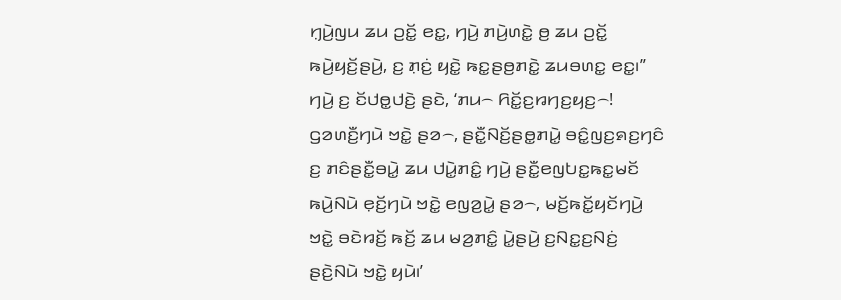ꤚ꤫ꤣꤧ꤬ꤜꤣ ꤘꤣ ꤑꤢꤩ꤭ ꤕꤢ꤭, ꤚꤣꤧ꤬ ꤊꤣꤧ꤬ꤛꤢꤧ꤭ ꤥ꤬ ꤘꤣ ꤑꤢꤩ꤭ ꤒꤣꤧ꤬ꤟꤢꤩ꤬ꤔꤣꤧ꤬, ꤢ꤬ ꤊ꤫ꤢꤦ꤬ ꤟꤢꤧ꤭ ꤒꤢ꤭ꤔꤥ꤬ꤊꤢꤧ꤭ ꤘꤣꤋꤛꤢ꤭ ꤕꤢ꤭꤯”
ꤚꤣꤧ꤬ ꤢ꤬ ꤢꤩꤓꤥ꤭ꤓꤢꤧ꤬ ꤔꤢꤧ, ‘ꤊꤣ꤮ ꤖꤢꤩ꤭ꤢ꤬ꤙꤚꤢ꤬ꤟꤢ꤬꤮! ꤞꤤꤛꤢꤪ꤬ꤚꤣꤧ ꤠꤢꤧ꤭ ꤔꤤ꤮, ꤔꤢꤪ꤭ꤡꤢꤩ꤬ꤔꤥ꤭ꤊꤣꤧ꤭ ꤋꤢꤨ꤭ꤜꤢ꤬ꤎꤢ꤬ꤚꤢꤨ ꤢ꤬ ꤊꤢꤨꤔꤢꤪ꤭ꤋꤣꤧ꤭ ꤘꤣ ꤓꤣꤧ꤭ꤊꤢꤨ꤭ ꤚꤣꤧ꤬ ꤔꤢꤪ꤭ꤕꤜꤝꤢ꤭ꤒꤢ꤭ꤗꤢꤩ ꤒꤣꤧ꤬ꤡꤣꤧ ꤕ꤫ꤢꤩ꤬ꤚꤣꤧ ꤠꤢꤧ꤭ ꤕꤜꤤ꤬ꤣꤧ꤭ ꤔꤤ꤮, ꤗꤢꤩ꤬ꤒꤢꤩ꤭ꤟꤢꤩꤚꤣꤧ꤬ ꤠꤢꤧ꤭ ꤋꤢꤧꤙꤢꤩ꤬ ꤒꤢꤩ꤬ ꤘꤣ ꤗꤤ꤬ꤊꤢꤨ꤭ ꤣꤧ꤭ꤔꤣꤧ꤬ ꤢ꤬ꤡꤢ꤭ꤢ꤬ꤡꤢꤦ꤬ ꤔꤢꤧ꤬ꤡꤣꤧ ꤠꤢꤧ꤭ ꤟꤣꤧ꤯’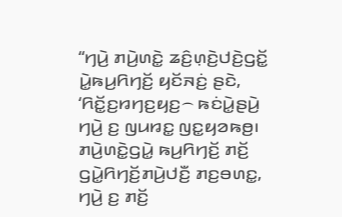“ꤚꤣꤧ꤬ ꤊꤣꤧ꤬ꤛꤢꤧ꤭ ꤘꤢꤨ꤬ꤛ꤫ꤢꤧ꤬ꤓꤢꤧ꤬ꤞꤢꤩ꤭ ꤣꤧ꤭ꤒꤣ꤬ꤖꤚꤢꤩ꤬ ꤟꤢꤩꤏꤢꤦ꤬ ꤔꤢꤧ, ‘ꤖꤢꤩ꤭ꤢ꤬ꤙꤚꤢ꤬ꤟꤢ꤬꤮ ꤒꤢꤦꤣꤧ꤭ꤔꤣꤧ꤬ ꤚꤣꤧ꤬ ꤢ꤬ ꤜꤣꤙꤢ꤭ ꤜꤢ꤭ꤟꤤꤒꤥ꤬꤯ ꤊꤣꤧ꤬ꤛꤢꤧ꤭ꤞꤣꤧ꤭ ꤒꤣ꤬ꤖꤚꤢꤩ꤬ ꤊꤢꤩ꤬ ꤞꤣꤧ꤭ꤖꤚꤢꤩ꤬ꤊꤣꤧ꤬ꤓꤢꤪ꤬ ꤊꤢ꤬ꤋꤛꤢ꤭, ꤚꤣꤧ꤬ ꤢ꤬ ꤊꤢꤩ꤬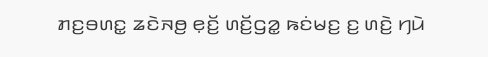ꤊꤢ꤬ꤋꤛꤢ꤭ ꤘꤢꤧꤏꤥ꤬ ꤕ꤫ꤢꤩ꤬ ꤛꤢꤩ꤬ꤞꤤ꤭ ꤒꤢꤦꤗꤢ꤬ ꤢ꤬ ꤛꤢꤧ꤬ ꤚꤣꤧ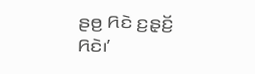ꤔꤥ꤬ ꤖꤢꤧ ꤢ꤬ꤔ꤫ꤢꤩ꤬ ꤖꤢꤧ꤯’